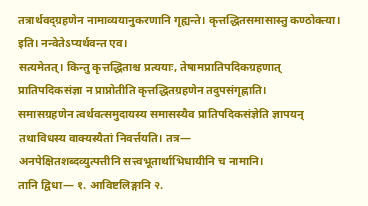तत्रार्थवद्ग्रहणेन नामाव्ययानुकरणानि गृह्यन्ते। कृत्तद्धितसमासास्तु कण्ठोक्त्या। इति। नन्वेतेऽप्यर्थवन्त एव।
सत्यमेतत्। किन्तु कृत्तद्धिताश्च प्रत्ययाः, तेषामप्रातिपदिकग्रहणात् प्रातिपदिकसंज्ञा न प्राप्नोतीति कृत्तद्धितग्रहणेन तदुपसंगृह्णाति।
समासग्रहणेन त्वर्थवत्समुदायस्य समासस्यैव प्रातिपदिकसंज्ञेति ज्ञापयन् तथाविधस्य वाक्यस्यैतां निवर्त्तयति। तत्र—
अनपेक्षितशब्दव्युत्पत्तीनि सत्त्वभूतार्थाभिधायीनि च नामानि।
तानि द्विधा— १. आविष्टलिङ्गानि २.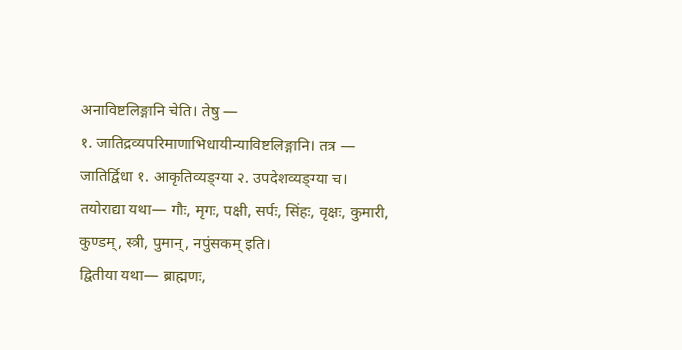अनाविष्टलिङ्गानि चेति। तेषु —
१. जातिद्रव्यपरिमाणाभिधायीन्याविष्टलिङ्गानि। तत्र —
जातिर्द्विधा १. आकृतिव्यङ्ग्या २. उपदेशव्यङ्ग्या च।
तयोराद्या यथा— गौः, मृगः, पक्षी, सर्पः, सिंहः, वृक्षः, कुमारी, कुण्डम्, स्त्री, पुमान्, नपुंसकम् इति।
द्वितीया यथा— ब्राह्मणः,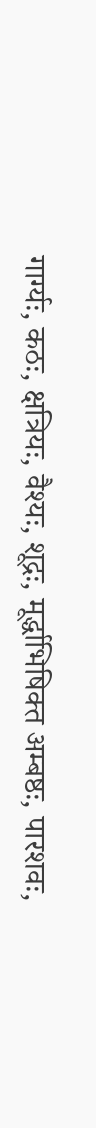गार्ग्यः, कठः, क्षत्रियः, वैश्यः, शूद्रः, मूर्द्धाभिषिक्त अम्बष्ठः, पारशवः,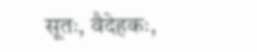सूतः, वैदेहकः,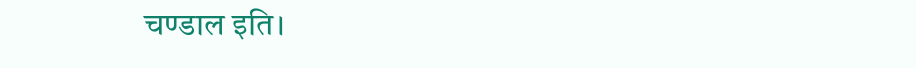चण्डाल इति।